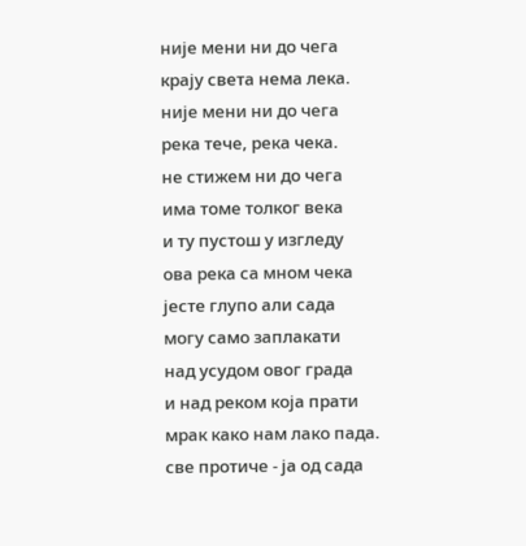није мени ни до чега
крају света нема лека.
није мени ни до чега
река тече, река чека.
не стижем ни до чега
има томе толког века
и ту пустош у изгледу
ова река са мном чека
јесте глупо али сада
могу само заплакати
над усудом овог града
и над реком која прати
мрак како нам лако пада.
све протиче - ја од сада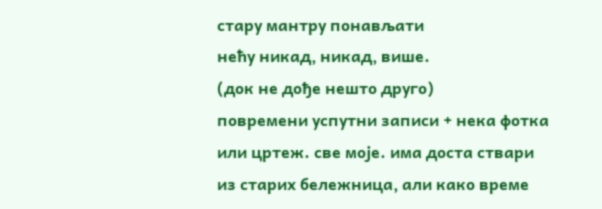стару мантру понављати
нећу никад, никад, више.
(док не дође нешто друго)
повремени успутни записи + нека фотка или цртеж. све моје. има доста ствари из старих бележница, али како време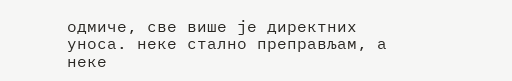одмиче, све више је директних уноса. неке стално преправљам, а неке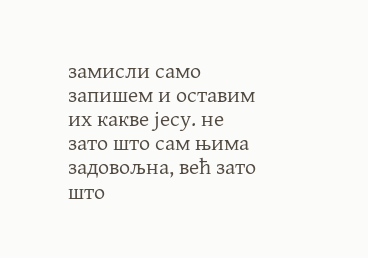замисли само запишем и оставим их какве јесу. не зато што сам њима задовољна, већ зато што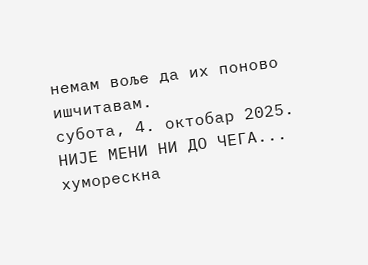немам воље да их поново ишчитавам.
субота, 4. октобар 2025.
НИЈЕ МЕНИ НИ ДО ЧЕГА... хуморескна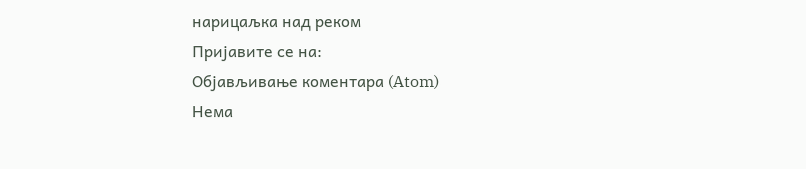нарицаљка над реком
Пријавите се на:
Објављивање коментара (Atom)
Нема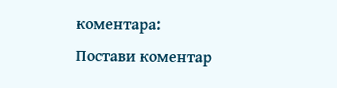коментара:
Постави коментар